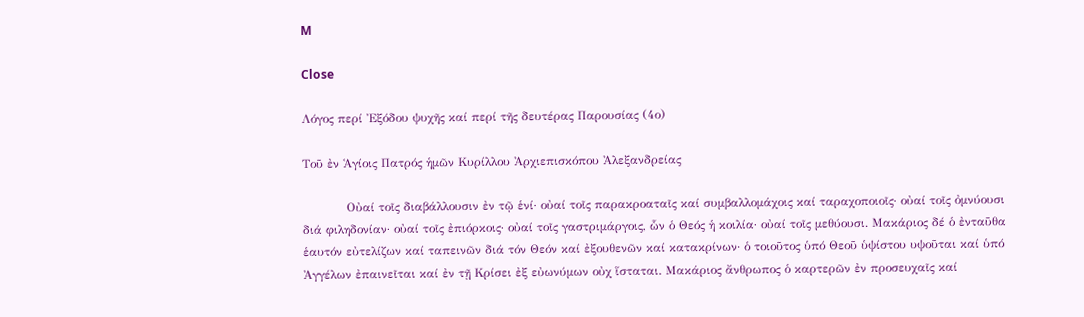M

Close

Λόγος περί Ἐξόδου ψυχῆς καί περί τῆς δευτέρας Παρουσίας (4ο)

Τοῦ ἐν Ἁγίοις Πατρός ἡμῶν Κυρίλλου Ἀρχιεπισκόπου Ἀλεξανδρείας

           Οὐαί τοῖς διαβάλλουσιν ἐν τῷ ἑνί· οὐαί τοῖς παρακροαταῖς καί συμβαλλομάχοις καί ταραχοποιοῖς· οὐαί τοῖς ὀμνύουσι διά φιληδονίαν· οὐαί τοῖς ἐπιόρκοις· οὐαί τοῖς γαστριμάργοις, ὧν ὁ Θεός ἡ κοιλία· οὐαί τοῖς μεθύουσι. Μακάριος δέ ὁ ἐνταῦθα ἑαυτόν εὐτελίζων καί ταπεινῶν διά τόν Θεόν καί ἐξουθενῶν καί κατακρίνων· ὁ τοιοῦτος ὑπό Θεοῦ ὑψίστου υψοῦται καί ὑπό Ἀγγέλων ἐπαινεῖται καί ἐν τῇ Κρίσει ἐξ εὐωνύμων οὐχ ἵσταται. Μακάριος ἄνθρωπος ὁ καρτερῶν ἐν προσευχαῖς καί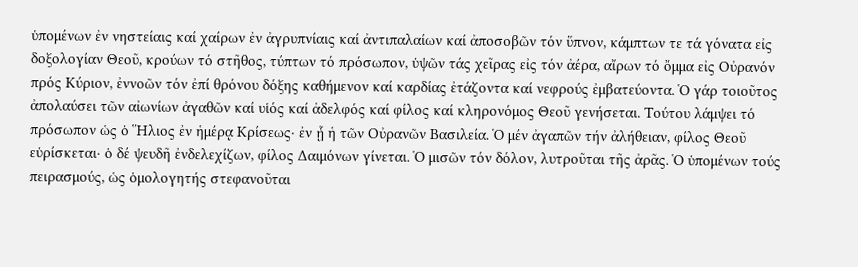ὑπομένων ἐν νηστείαις καί χαίρων ἐν ἀγρυπνίαις καί ἀντιπαλαίων καί ἀποσοβῶν τόν ὕπνον, κάμπτων τε τά γόνατα εἰς δοξολογίαν Θεοῦ, κρούων τό στῆθος, τύπτων τό πρόσωπον, ὑψῶν τάς χεῖρας εἰς τόν ἀέρα, αἴρων τό ὄμμα εἰς Οὐρανόν πρός Κύριον, ἐννοῶν τόν ἐπί θρόνου δόξης καθήμενον καί καρδίας ἐτάζοντα καί νεφρούς ἐμβατεύοντα. Ὁ γάρ τοιοῦτος ἀπολαύσει τῶν αἰωνίων ἀγαθῶν καί υἱός καί ἀδελφός καί φίλος καί κληρονόμος Θεοῦ γενήσεται. Τούτου λάμψει τό πρόσωπον ὡς ὁ Ἥλιος ἐν ἡμέρᾳ Κρίσεως· ἐν ᾗ ἡ τῶν Οὐρανῶν Βασιλεία. Ὁ μέν ἀγαπῶν τήν ἀλήθειαν, φίλος Θεοῦ εὑρίσκεται· ὁ δέ ψευδῆ ἐνδελεχίζων, φίλος Δαιμόνων γίνεται. Ὁ μισῶν τόν δόλον, λυτροῦται τῆς ἀρᾶς. Ὁ ὑπομένων τούς πειρασμούς, ὡς ὁμολογητής στεφανοῦται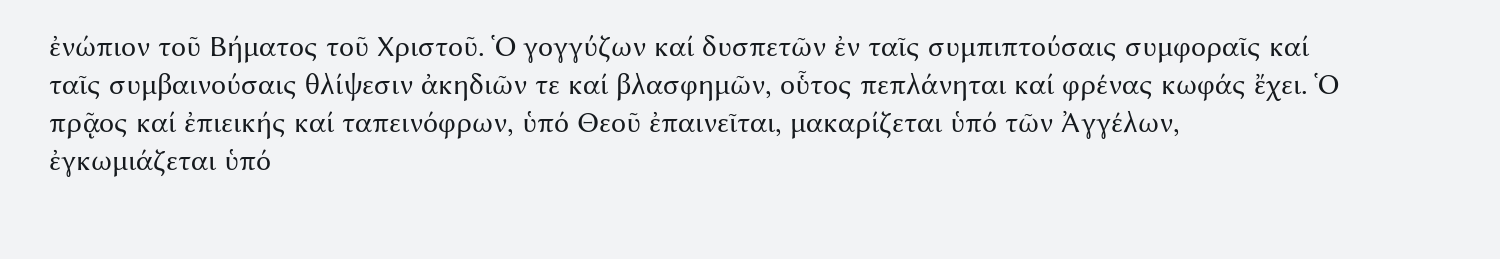ἐνώπιον τοῦ Βήματος τοῦ Χριστοῦ. Ὁ γογγύζων καί δυσπετῶν ἐν ταῖς συμπιπτούσαις συμφοραῖς καί ταῖς συμβαινούσαις θλίψεσιν ἀκηδιῶν τε καί βλασφημῶν, οὗτος πεπλάνηται καί φρένας κωφάς ἔχει. Ὁ πρᾷος καί ἐπιεικής καί ταπεινόφρων, ὑπό Θεοῦ ἐπαινεῖται, μακαρίζεται ὑπό τῶν Ἀγγέλων, ἐγκωμιάζεται ὑπό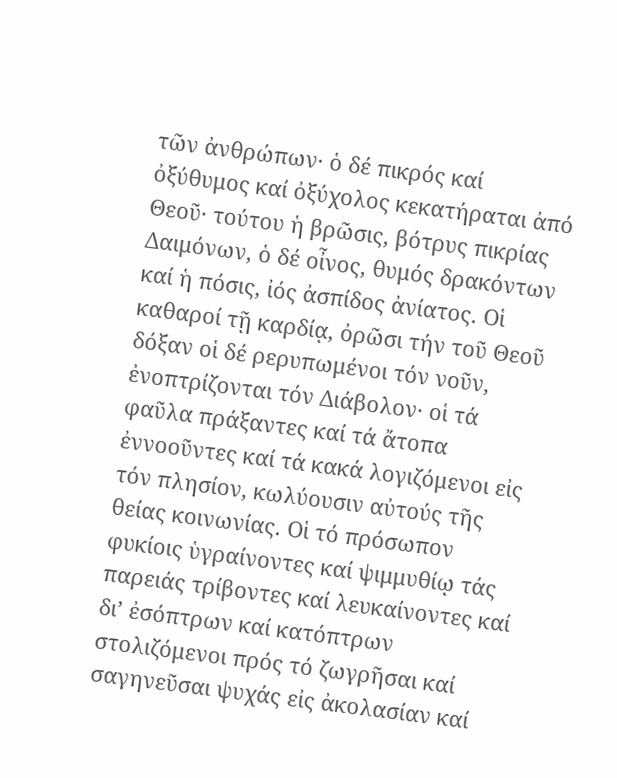τῶν ἀνθρώπων· ὁ δέ πικρός καί ὀξύθυμος καί ὀξύχολος κεκατήραται ἀπό Θεοῦ· τούτου ἡ βρῶσις, βότρυς πικρίας Δαιμόνων, ὁ δέ οἶνος, θυμός δρακόντων καί ἡ πόσις, ἰός ἀσπίδος ἀνίατος. Οἱ καθαροί τῇ καρδίᾳ, ὀρῶσι τήν τοῦ Θεοῦ δόξαν οἱ δέ ρερυπωμένοι τόν νοῦν, ἐνοπτρίζονται τόν Διάβολον· οἱ τά φαῦλα πράξαντες καί τά ἄτοπα ἐννοοῦντες καί τά κακά λογιζόμενοι εἰς τόν πλησίον, κωλύουσιν αὐτούς τῆς θείας κοινωνίας. Οἱ τό πρόσωπον φυκίοις ὑγραίνοντες καί ψιμμυθίῳ τάς παρειάς τρίβοντες καί λευκαίνοντες καί δι’ ἐσόπτρων καί κατόπτρων στολιζόμενοι πρός τό ζωγρῆσαι καί σαγηνεῦσαι ψυχάς εἰς ἀκολασίαν καί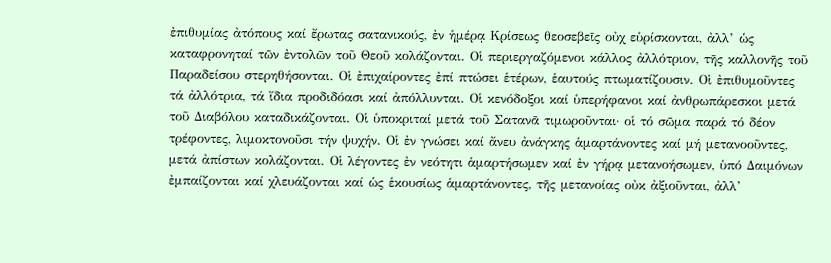ἐπιθυμίας ἀτόπους καί ἔρωτας σατανικούς, ἐν ἡμέρᾳ Κρίσεως θεοσεβεῖς οὐχ εὑρίσκονται, ἀλλ’ ὡς καταφρονηταί τῶν ἐντολῶν τοῦ Θεοῦ κολάζονται. Οἱ περιεργαζόμενοι κάλλος ἀλλότριον, τῆς καλλονῆς τοῦ Παραδείσου στερηθήσονται. Οἱ ἐπιχαίροντες ἐπί πτώσει ἑτέρων, ἑαυτούς πτωματίζουσιν. Οἱ ἐπιθυμοῦντες τά ἀλλότρια, τά ἴδια προδιδόασι καί ἀπόλλυνται. Οἱ κενόδοξοι καί ὑπερήφανοι καί ἀνθρωπάρεσκοι μετά τοῦ Διαβόλου καταδικάζονται. Οἱ ὑποκριταί μετά τοῦ Σατανᾶ τιμωροῦνται· οἱ τό σῶμα παρά τό δέον τρέφοντες, λιμοκτονοῦσι τήν ψυχήν. Οἱ ἐν γνώσει καί ἄνευ ἀνάγκης ἁμαρτάνοντες καί μή μετανοοῦντες, μετά ἀπίστων κολάζονται. Οἱ λέγοντες ἐν νεότητι ἁμαρτήσωμεν καί ἐν γήρᾳ μετανοήσωμεν, ὑπό Δαιμόνων ἐμπαίζονται καί χλευάζονται καί ὡς ἑκουσίως ἁμαρτάνοντες, τῆς μετανοίας οὐκ ἀξιοῦνται, ἀλλ’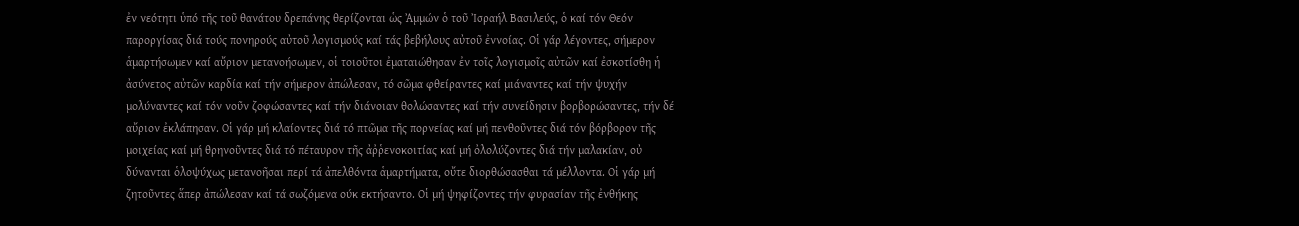ἐν νεότητι ὑπό τῆς τοῦ θανάτου δρεπάνης θερίζονται ὡς Ἀμμών ὁ τοῦ Ἰσραήλ Βασιλεύς, ὁ καί τόν Θεόν παροργίσας διά τούς πονηρούς αὐτοῦ λογισμούς καί τάς βεβήλους αὐτοῦ ἐννοίας. Οἱ γάρ λέγοντες, σήμερον ἁμαρτήσωμεν καί αὔριον μετανοήσωμεν, οἱ τοιοῦτοι ἐματαιώθησαν ἐν τοῖς λογισμοῖς αὐτῶν καί ἐσκοτίσθη ἡ ἀσύνετος αὐτῶν καρδία καί τήν σήμερον ἀπώλεσαν, τό σῶμα φθείραντες καί μιάναντες καί τήν ψυχήν μολύναντες καί τόν νοῦν ζοφώσαντες καί τήν διάνοιαν θολώσαντες καί τήν συνείδησιν βορβορώσαντες, τήν δέ αὔριον ἐκλάπησαν. Οἱ γάρ μή κλαίοντες διά τό πτῶμα τῆς πορνείας καί μή πενθοῦντες διά τόν βόρβορον τῆς μοιχείας καί μή θρηνοῦντες διά τό πέταυρον τῆς ἀῤῥενοκοιτίας καί μή ὀλολύζοντες διά τήν μαλακίαν, οὐ δύνανται ὁλοψύχως μετανοῆσαι περί τά ἀπελθόντα ἁμαρτήματα, οὔτε διορθώσασθαι τά μέλλοντα. Οἱ γάρ μή ζητοῦντες ἅπερ ἀπώλεσαν καί τά σωζόμενα ούκ εκτήσαντο. Οἱ μή ψηφίζοντες τήν φυρασίαν τῆς ἐνθήκης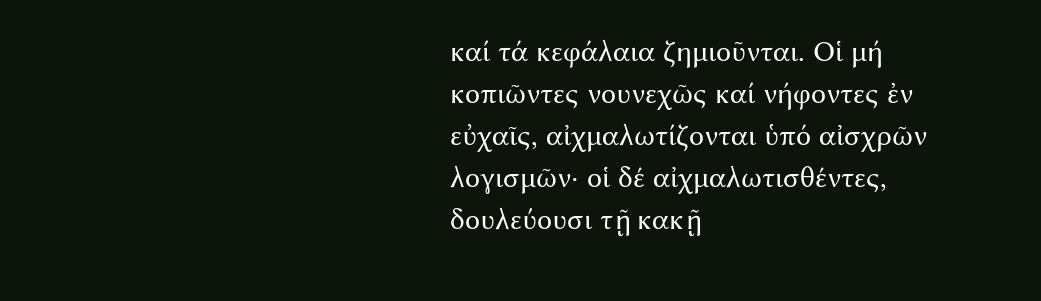καί τά κεφάλαια ζημιοῦνται. Οἱ μή κοπιῶντες νουνεχῶς καί νήφοντες ἐν εὐχαῖς, αἰχμαλωτίζονται ὑπό αἰσχρῶν λογισμῶν· οἱ δέ αἰχμαλωτισθέντες, δουλεύουσι τῇ κακῇ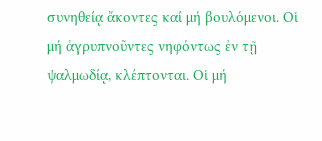συνηθείᾳ ἄκοντες καί μή βουλόμενοι. Οἱ μή ἀγρυπνοῦντες νηφόντως ἐν τῇ ψαλμωδίᾳ, κλέπτονται. Οἱ μή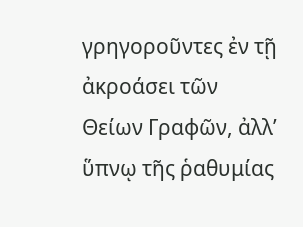γρηγοροῦντες ἐν τῇ ἀκροάσει τῶν Θείων Γραφῶν, ἀλλ’ ὕπνῳ τῆς ῥαθυμίας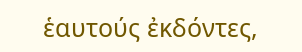ἑαυτούς ἐκδόντες,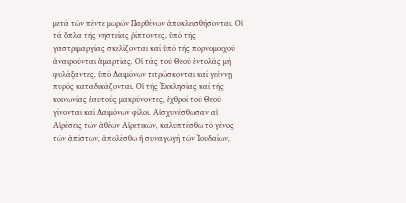μετά τῶν πέντε μωρῶν Παρθένων ἀποκλεισθήσονται. Οἱ τά ὅπλα τῆς νηστείας ῥίπτοντες, ὑπό τῆς γαστριμαργίας σκελίζονται καί ὑπό τῆς πορνομοιχοῦ ἀναιροῦνται ἁμαρτίας. Οἱ τάς τοῦ Θεοῦ ἐντολάς μή φυλάξαντες, ὑπό Δαιμόνων τιτρώσκονται καί γεέννῃ πυρός καταδικάζονται. Οἱ τῆς Ἐκκλησίας καί τῆς κοινωνίας ἑαυτούς μακρύνοντες, ἐχθροί τοῦ Θεοῦ γίνονται καί Δαιμόνων φίλοι. Αἰσχυνέσθωσαν αἱ Αἱρέσεις τῶν ἀθέων Αἱρετικῶν, καλυπτέσθω τό γένος τῶν ἀπίστων, ἀπολέσθω ἡ συναγωγή τῶν Ἰουδαίων,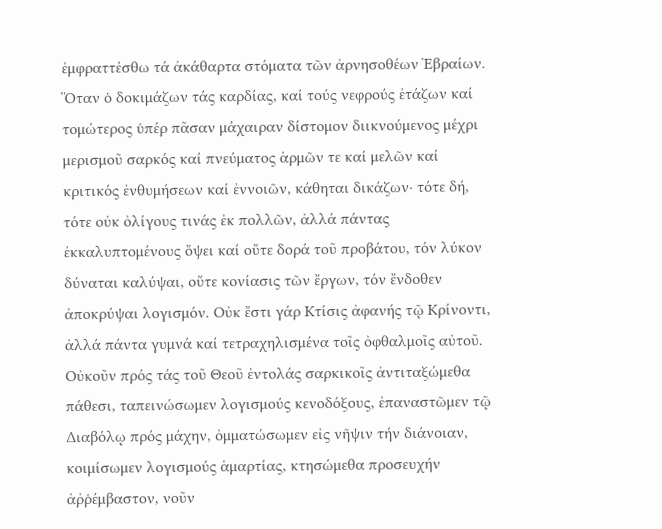ἐμφραττέσθω τά ἀκάθαρτα στόματα τῶν ἀρνησοθέων Ἑβραίων. Ὅταν ὁ δοκιμάζων τάς καρδίας, καί τούς νεφρούς ἐτάζων καί τομώτερος ὑπέρ πᾶσαν μάχαιραν δίστομον διικνούμενος μέχρι μερισμοῦ σαρκός καί πνεύματος ἁρμῶν τε καί μελῶν καί κριτικός ἐνθυμήσεων καί ἐννοιῶν, κάθηται δικάζων· τότε δή, τότε οὐκ ὀλίγους τινάς ἐκ πολλῶν, ἀλλά πάντας ἐκκαλυπτομένους ὄψει καί οὔτε δορά τοῦ προβάτου, τόν λύκον δύναται καλύψαι, οὔτε κονίασις τῶν ἔργων, τόν ἔνδοθεν ἀποκρύψαι λογισμόν. Οὐκ ἔστι γάρ Κτίσις ἀφανής τῷ Κρίνοντι, ἀλλά πάντα γυμνά καί τετραχηλισμένα τοῖς ὀφθαλμοῖς αὐτοῦ. Οὐκοῦν πρός τάς τοῦ Θεοῦ ἐντολάς σαρκικοῖς ἀντιταξώμεθα πάθεσι, ταπεινώσωμεν λογισμούς κενοδόξους, ἐπαναστῶμεν τῷ Διαβόλῳ πρός μάχην, ὀμματώσωμεν εἰς νῆψιν τήν διάνοιαν, κοιμίσωμεν λογισμούς ἁμαρτίας, κτησώμεθα προσευχήν ἀῤῥέμβαστον, νοῦν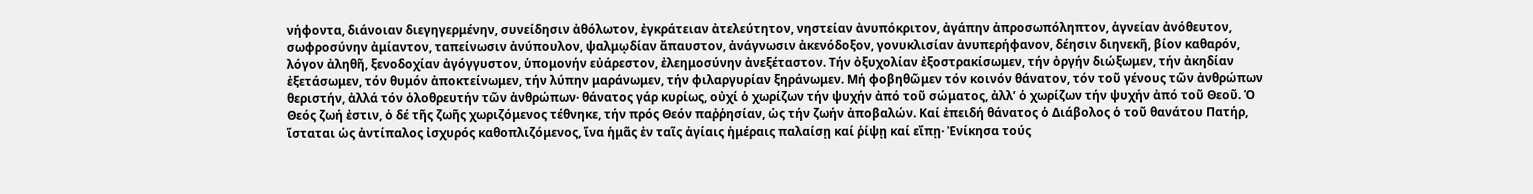νήφοντα, διάνοιαν διεγηγερμένην, συνείδησιν ἀθόλωτον, ἐγκράτειαν ἀτελεύτητον, νηστείαν ἀνυπόκριτον, ἀγάπην ἀπροσωπόληπτον, ἁγνείαν ἀνόθευτον, σωφροσύνην ἀμίαντον, ταπείνωσιν ἀνύπουλον, ψαλμῳδίαν ἄπαυστον, ἀνάγνωσιν ἀκενόδοξον, γονυκλισίαν ἀνυπερήφανον, δέησιν διηνεκῆ, βίον καθαρόν, λόγον ἀληθῆ, ξενοδοχίαν ἀγόγγυστον, ὑπομονήν εὐάρεστον, ἐλεημοσύνην ἀνεξέταστον. Τήν ὀξυχολίαν ἐξοστρακίσωμεν, τήν ὀργήν διώξωμεν, τήν ἀκηδίαν ἐξετάσωμεν, τόν θυμόν ἀποκτείνωμεν, τήν λύπην μαράνωμεν, τήν φιλαργυρίαν ξηράνωμεν. Μή φοβηθῶμεν τόν κοινόν θάνατον, τόν τοῦ γένους τῶν ἀνθρώπων θεριστήν, ἀλλά τόν ὀλοθρευτήν τῶν ἀνθρώπων· θάνατος γάρ κυρίως, οὐχί ὁ χωρίζων τήν ψυχήν ἀπό τοῦ σώματος, ἀλλ’ ὁ χωρίζων τήν ψυχήν ἀπό τοῦ Θεοῦ. Ὁ Θεός ζωή ἐστιν, ὁ δέ τῆς ζωῆς χωριζόμενος τέθνηκε, τήν πρός Θεόν παῤῥησίαν, ὡς τήν ζωήν ἀποβαλών. Καί ἐπειδή θάνατος ὁ Διάβολος ὁ τοῦ θανάτου Πατήρ, ἵσταται ὡς ἀντίπαλος ἰσχυρός καθοπλιζόμενος, ἵνα ἡμᾶς ἐν ταῖς ἁγίαις ἡμέραις παλαίσῃ καί ῥίψῃ καί εἴπῃ· Ἐνίκησα τούς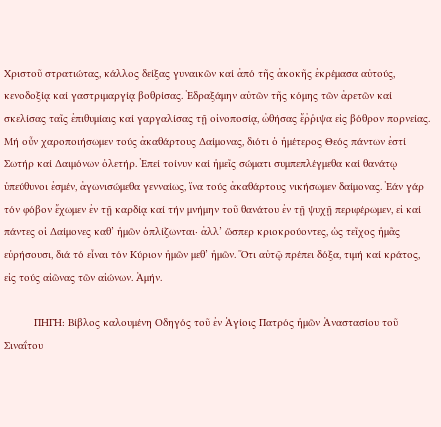Χριστοῦ στρατιώτας, κάλλος δείξας γυναικῶν καί ἀπό τῆς ἀκοκῆς ἐκρέμασα αὐτούς, κενοδοξίᾳ καί γαστριμαργίᾳ βοθρίσας. Ἐδραξάμην αὐτῶν τῆς κόμης τῶν ἀρετῶν καί σκελίσας ταῖς ἐπιθυμίαις καί γαργαλίσας τῇ οἰνοποσίᾳ, ὠθήσας ἔῤῥιψα εἰς βόθρον πορνείας. Μή οὖν χαροποιήσωμεν τούς ἀκαθάρτους Δαίμονας, διότι ὁ ἡμέτερος Θεός πάντων ἐστί Σωτήρ καί Δαιμόνων ὀλετήρ. Ἐπεί τοίνυν καί ἡμεῖς σώματι συμπεπλέγμεθα καί θανάτῳ ὑπεύθυνοι ἐσμέν, ἀγωνισώμεθα γενναίως, ἵνα τούς ἀκαθάρτους νικήσωμεν δαίμονας. Ἐάν γάρ τόν φόβον ἔχωμεν ἐν τῇ καρδίᾳ καί τήν μνήμην τοῦ θανάτου ἐν τῇ ψυχῇ περιφέρωμεν, εἰ καί πάντες οἱ Δαίμονες καθ’ ἡμῶν ὁπλίζωνται· ἀλλ’ ὥσπερ κριοκρούοντες, ὡς τεῖχος ἡμᾶς εὑρήσουσι, διά τό εἶναι τόν Κύριον ἡμῶν μεθ’ ἡμῶν. Ὅτι αὐτῷ πρέπει δόξα, τιμή καί κράτος, εἰς τούς αἰῶνας τῶν αἰώνων. Ἀμήν.

          ΠΗΓΗ: Βίβλος καλουμένη Οδηγός τοῦ ἐν Ἁγίοις Πατρός ἡμῶν Ἀναστασίου τοῦ Σιναΐτου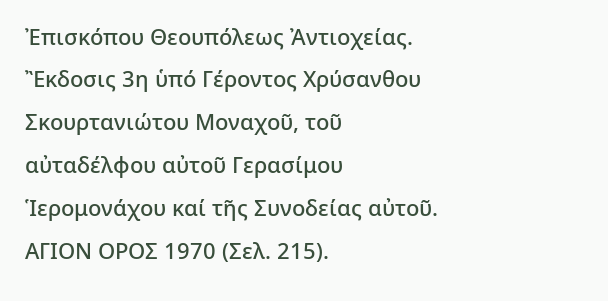Ἐπισκόπου Θεουπόλεως Ἀντιοχείας. Ἒκδοσις 3η ὑπό Γέροντος Χρύσανθου Σκουρτανιώτου Μοναχοῦ, τοῦ αὐταδέλφου αὐτοῦ Γερασίμου Ἱερομονάχου καί τῆς Συνοδείας αὐτοῦ. ΑΓΙΟΝ ΟΡΟΣ 1970 (Σελ. 215).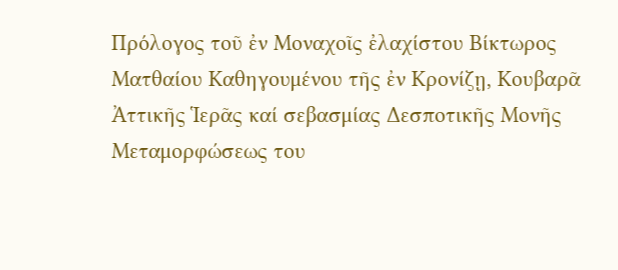Πρόλογος τοῦ ἐν Μοναχοῖς ἐλαχίστου Βίκτωρος Ματθαίου Καθηγουμένου τῆς ἐν Κρονίζῃ, Κουβαρᾶ Ἀττικῆς Ἱερᾶς καί σεβασμίας Δεσποτικῆς Μονῆς Μεταμορφώσεως του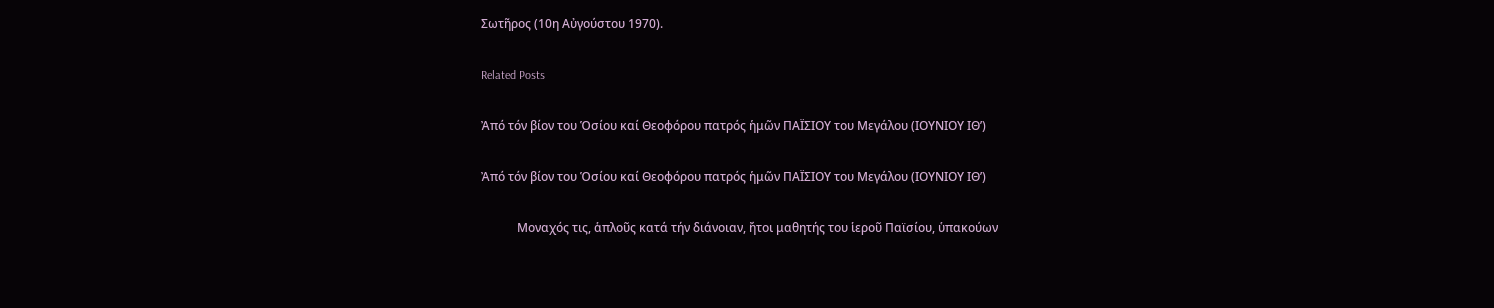Σωτῆρος (10η Αὐγούστου 1970).

Related Posts

Ἀπό τόν βίον του Ὁσίου καί Θεοφόρου πατρός ἡμῶν ΠΑΪΣΙΟΥ του Μεγάλου (ΙΟΥΝΙΟΥ ΙΘ’)

Ἀπό τόν βίον του Ὁσίου καί Θεοφόρου πατρός ἡμῶν ΠΑΪΣΙΟΥ του Μεγάλου (ΙΟΥΝΙΟΥ ΙΘ’)

            Μοναχός τις, ἁπλοῦς κατά τήν διάνοιαν, ἤτοι μαθητής του ἱεροῦ Παϊσίου, ὑπακούων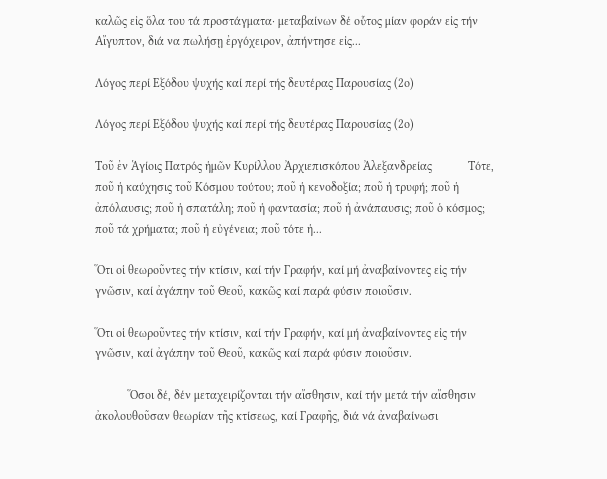καλῶς εἰς ὅλα του τά προστάγματα· μεταβαίνων δέ οὗτος μίαν φοράν εἰς τήν Αἴγυπτον, διά να πωλήσῃ ἐργόχειρον, ἀπήντησε εἰς...

Λόγος περί Εξόδου ψυχής καί περί τής δευτέρας Παρουσίας (2ο)

Λόγος περί Εξόδου ψυχής καί περί τής δευτέρας Παρουσίας (2ο)

Τοῦ ἐν Ἁγίοις Πατρός ἡμῶν Κυρίλλου Ἀρχιεπισκόπου Ἀλεξανδρείας            Τότε, ποῦ ἡ καύχησις τοῦ Κόσμου τούτου; ποῦ ἡ κενοδοξία; ποῦ ἡ τρυφή; ποῦ ἡ ἀπόλαυσις; ποῦ ἡ σπατάλη; ποῦ ἡ φαντασία; ποῦ ἡ ἀνάπαυσις; ποῦ ὁ κόσμος; ποῦ τά χρήματα; ποῦ ἡ εὐγένεια; ποῦ τότε ἡ...

Ὅτι οἱ θεωροῦντες τήν κτίσιν, καί τήν Γραφήν, καί μή ἀναβαίνοντες εἰς τήν γνῶσιν, καί ἀγάπην τοῦ Θεοῦ, κακῶς καί παρά φύσιν ποιοῦσιν.

Ὅτι οἱ θεωροῦντες τήν κτίσιν, καί τήν Γραφήν, καί μή ἀναβαίνοντες εἰς τήν γνῶσιν, καί ἀγάπην τοῦ Θεοῦ, κακῶς καί παρά φύσιν ποιοῦσιν.

           Ὅσοι δέ, δέν μεταχειρίζονται τήν αἴσθησιν, καί τήν μετά τήν αἴσθησιν ἀκολουθοῦσαν θεωρίαν τῆς κτίσεως, καί Γραφῆς, διά νά ἀναβαίνωσι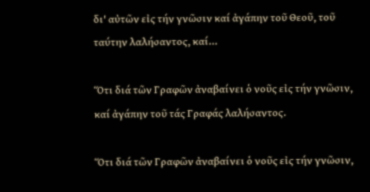δι' αὐτῶν εἰς τήν γνῶσιν καί ἀγάπην τοῦ Θεοῦ, τοῦ ταύτην λαλήσαντος, καί...

Ὅτι διά τῶν Γραφῶν ἀναβαίνει ὁ νοῦς εἰς τήν γνῶσιν, καί ἀγάπην τοῦ τάς Γραφάς λαλήσαντος.

Ὅτι διά τῶν Γραφῶν ἀναβαίνει ὁ νοῦς εἰς τήν γνῶσιν,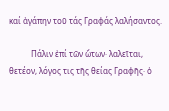καί ἀγάπην τοῦ τάς Γραφάς λαλήσαντος.

           Πάλιν ἐπί τῶν ὤτων· λαλεῖται, θετέον, λόγος τις τῆς θείας Γραφῆς· ὁ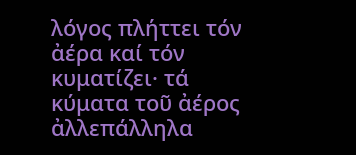λόγος πλήττει τόν ἀέρα καί τόν κυματίζει· τά κύματα τοῦ ἀέρος ἀλλεπάλληλα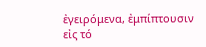ἐγειρόμενα, ἐμπίπτουσιν εἰς τό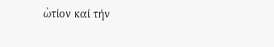ὠτίον καί τήν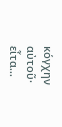κόγχην αὐτοῦ· εἶτα...